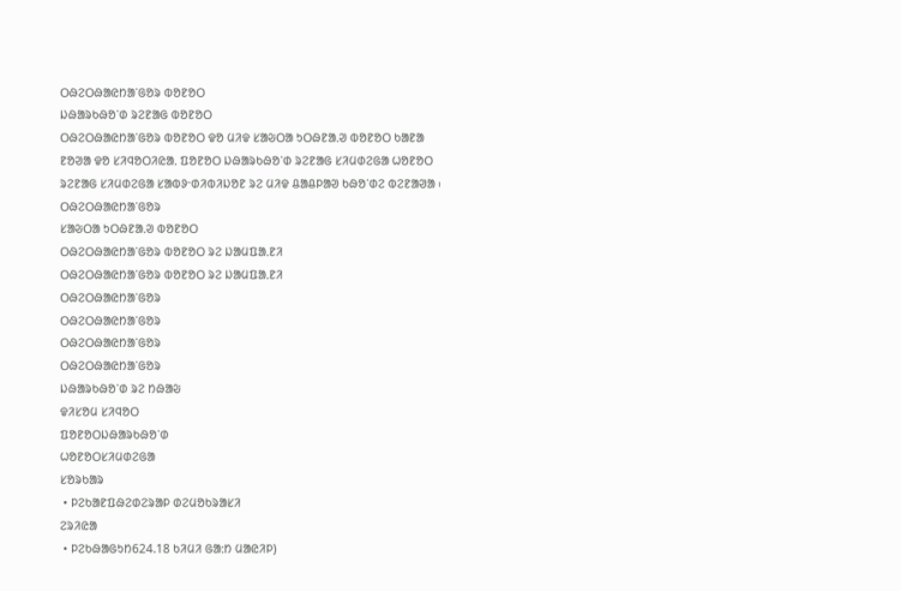ᱛᱷᱮᱛᱷᱟᱭᱴᱟᱸᱜᱚᱨ ᱵᱚᱱᱚᱛ
ᱡᱷᱟᱨᱠᱷᱚᱸᱰ ᱨᱮᱱᱟᱜ ᱵᱚᱱᱚᱛ
ᱛᱷᱮᱛᱷᱟᱭᱴᱟᱸᱜᱚᱨ ᱵᱚᱱᱚᱛ ᱫᱚ ᱢᱤᱫ ᱥᱟᱶᱛᱟ ᱩᱛᱷᱱᱟᱹᱣ ᱵᱚᱱᱚᱛ ᱠᱟᱱᱟ ᱱᱚᱣᱟ ᱫᱚ ᱥᱤᱧᱚᱛᱤᱭᱟᱹ ᱯᱚᱱᱚᱛ ᱡᱷᱟᱨᱠᱷᱚᱸᱰ ᱨᱮᱱᱟᱜ ᱥᱤᱢᱰᱮᱜᱟ ᱦᱚᱱᱚᱛ ᱨᱮᱱᱟᱜ ᱥᱤᱢᱰᱮᱜᱟ ᱥᱟᱵᱽᱼᱰᱤᱵᱤᱡᱚᱱ ᱨᱮ ᱢᱤᱫ ᱪᱟᱪᱞᱟᱣ ᱠᱷᱚᱸᱰᱮ ᱵᱮᱱᱟᱣᱟ ᱾
ᱛᱷᱮᱛᱷᱟᱭᱴᱟᱸᱜᱚᱨ
ᱥᱟᱶᱛᱟ ᱩᱛᱷᱱᱟᱹᱣ ᱵᱚᱱᱚᱛ
ᱛᱷᱮᱛᱷᱟᱭᱴᱟᱸᱜᱚᱨ ᱵᱚᱱᱚᱛ ᱨᱮ ᱡᱟᱢᱯᱟᱹᱱᱤ
ᱛᱷᱮᱛᱷᱟᱭᱴᱟᱸᱜᱚᱨ ᱵᱚᱱᱚᱛ ᱨᱮ ᱡᱟᱢᱯᱟᱹᱱᱤ
ᱛᱷᱮᱛᱷᱟᱭᱴᱟᱸᱜᱚᱨ
ᱛᱷᱮᱛᱷᱟᱭᱴᱟᱸᱜᱚᱨ
ᱛᱷᱮᱛᱷᱟᱭᱴᱟᱸᱜᱚᱨ
ᱛᱷᱮᱛᱷᱟᱭᱴᱟᱸᱜᱚᱨ
ᱡᱷᱟᱨᱠᱷᱚᱸᱰ ᱨᱮ ᱴᱷᱟᱶ
ᱫᱤᱥᱚᱢ ᱥᱤᱧᱚᱛ
ᱯᱚᱱᱚᱛᱡᱷᱟᱨᱠᱷᱚᱸᱰ
ᱦᱚᱱᱚᱛᱥᱤᱢᱰᱮᱜᱟ
ᱥᱚᱨᱠᱟᱨ
 • ᱞᱮᱠᱟᱱᱯᱷᱮᱰᱮᱨᱟᱞ ᱰᱮᱢᱚᱠᱨᱟᱥᱤ
ᱮᱨᱤᱭᱟ
 • ᱞᱮᱠᱷᱟᱜᱩᱴ624.18 ᱠᱤᱢᱤ ᱜᱟᱺᱴ ᱢᱟᱭᱤᱞ)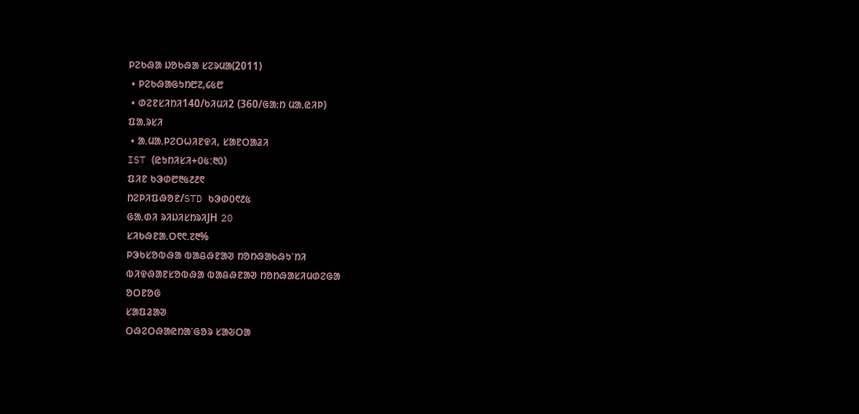ᱞᱮᱠᱷᱟ ᱡᱚᱠᱷᱟ ᱥᱮᱨᱢᱟ(2011)
 • ᱞᱮᱠᱷᱟᱜᱩᱴ᱘᱗,᱔᱕᱘
 • ᱰᱮᱱᱥᱤᱴᱤ140/ᱠᱤᱢᱤ2 (360/ᱜᱟᱺᱴ ᱢᱟᱹᱭᱤᱞ)
ᱯᱟᱹᱨᱥᱤ
 • ᱟᱹᱢᱟᱹᱞᱮᱛᱦᱤᱱᱫᱤ, ᱥᱟᱱᱛᱟᱲᱤ
IST (ᱭᱩᱴᱤᱥᱤ+᱐᱕:᱓᱐)
ᱯᱤᱱ ᱠᱳᱰ᱘᱓᱕᱒᱒᱖
ᱴᱮᱞᱤᱯᱷᱚᱱ/STD ᱠᱳᱰ᱐᱖᱒᱕
ᱜᱟᱹᱰᱤ ᱨᱤᱡᱤᱥᱴᱨᱤJH 20
ᱥᱤᱠᱷᱱᱟᱹᱛ᱖᱖.᱗᱓%
ᱞᱳᱠᱥᱚᱵᱷᱟ ᱵᱟᱪᱷᱱᱟᱣ ᱴᱚᱴᱷᱟᱠᱷᱩᱸᱴᱤ
ᱵᱤᱫᱷᱟᱱᱥᱚᱵᱷᱟ ᱵᱟᱪᱷᱱᱟᱣ ᱴᱚᱴᱷᱟᱥᱤᱢᱰᱮᱜᱟ
ᱚᱛᱱᱚᱜ
ᱥᱟᱯᱲᱟᱣ
ᱛᱷᱮᱛᱷᱟᱭᱴᱟᱸᱜᱚᱨ ᱥᱟᱶᱛᱟ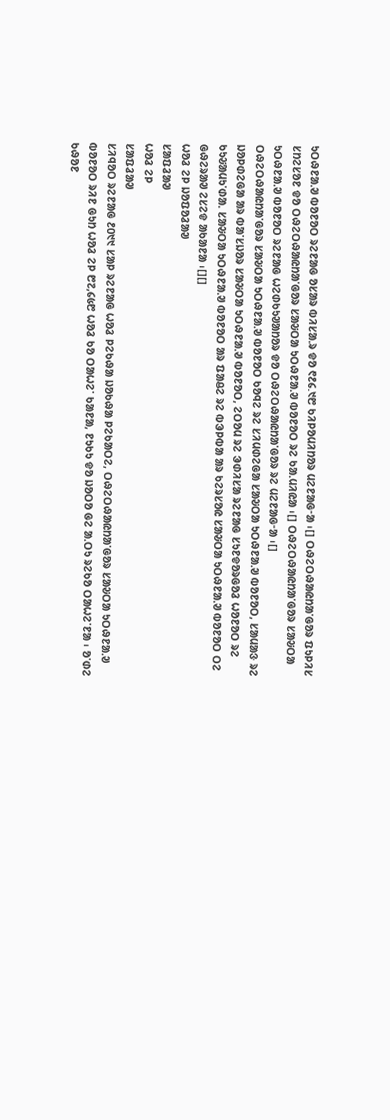ᱩᱛᱷᱱᱟᱹᱣ ᱵᱚᱱᱚᱛ ᱨᱮᱱᱟᱜ ᱚᱥᱟᱨ ᱵᱤᱥᱟᱹᱨ ᱫᱚ ᱖᱒᱔.᱑᱘ ᱠᱤᱞᱚᱢᱤᱴᱚᱨ ᱢᱮᱱᱟᱜᱼᱟ ᱾[] ᱛᱷᱮᱛᱷᱟᱭᱴᱟᱸᱜᱚᱨ ᱯᱩᱞᱤᱥ ᱥᱴᱮᱥᱚᱱ ᱫᱚ ᱛᱷᱮᱛᱷᱟᱭᱴᱟᱸᱜᱚᱨ ᱥᱟᱶᱛᱟ ᱩᱛᱷᱱᱟᱹᱣ ᱵᱚᱱᱚᱛ ᱨᱮ ᱠᱟᱹᱢᱤᱭᱟ ᱾[] ᱛᱷᱮᱛᱷᱟᱭᱴᱟᱸᱜᱚᱨ ᱥᱟᱶᱛᱟ ᱩᱛᱷᱱᱟᱹᱣ ᱵᱚᱱᱚᱛ ᱨᱮᱱᱟᱜ ᱦᱮᱰᱠᱩᱣᱟᱴᱚᱨ ᱫᱚ ᱛᱷᱮᱛᱷᱟᱭᱴᱟᱸᱜᱚᱨ ᱨᱮ ᱢᱮᱱᱟᱜᱼᱟ ᱾[]
ᱛᱷᱮᱛᱷᱟᱭᱴᱟᱸᱜᱚᱨ ᱥᱟᱶᱛᱟ ᱩᱛᱷᱱᱟᱹᱣ ᱵᱚᱱᱚᱛ ᱠᱚᱧᱮ ᱨᱮ ᱥᱤᱢᱰᱮᱜᱟ ᱥᱟᱶᱛᱟ ᱩᱛᱷᱱᱟᱹᱣ ᱵᱚᱱᱚᱛ, ᱥᱟᱢᱟᱝ ᱨᱮ ᱡᱚᱞᱰᱮᱜᱟ ᱟᱨ ᱵᱟᱸᱥᱡᱚᱨ ᱥᱟᱶᱛᱟ ᱩᱛᱷᱱᱟᱹᱣ ᱵᱚᱱᱚᱛ, ᱮᱛᱚᱢ ᱨᱮ ᱳᱰᱤᱥᱟ ᱨᱮᱱᱟᱜ ᱥᱩᱱᱫᱚᱨᱜᱚᱲ ᱦᱚᱱᱚᱛ ᱨᱮ ᱠᱩᱶᱟᱢᱩᱸᱰᱟᱹ ᱥᱟᱶᱛᱟ ᱩᱛᱷᱱᱟᱹᱣ ᱵᱚᱱᱚᱛ ᱟᱨ ᱯᱟᱪᱮ ᱨᱮ ᱵᱳᱞᱵᱟ ᱟᱨ ᱠᱮᱨᱥᱚᱭ ᱥᱟᱶᱛᱟ ᱩᱛᱷᱱᱟᱹᱣ ᱵᱚᱱᱚᱛ ᱛᱮ ᱜᱷᱮᱨᱟᱣ ᱮᱥᱮᱫ ᱟᱠᱟᱱᱟ ᱾[][]
ᱦᱚᱲ ᱮᱞ ᱡᱚᱯᱚᱲᱟᱣ
ᱥᱟᱯᱲᱟᱣ
ᱦᱚᱲ ᱮᱞ
ᱥᱟᱯᱲᱟᱣ
ᱥᱤᱧᱚᱛ ᱨᱮᱱᱟᱜ ᱒᱐᱑᱑ ᱥᱟᱞ ᱨᱮᱱᱟᱜ ᱦᱚᱲ ᱞᱮᱠᱷᱟ ᱡᱚᱠᱷᱟ ᱞᱮᱠᱟᱛᱮ, ᱛᱷᱮᱛᱷᱟᱭᱴᱟᱸᱜᱚᱨ ᱥᱟᱶᱛᱟ ᱩᱛᱷᱱᱟᱹᱣ ᱵᱚᱱᱚᱛ ᱨᱤᱱ ᱜᱩᱴ ᱦᱚᱲ ᱮᱞ ᱘᱗,᱔᱕᱘ ᱦᱚᱲ ᱠᱚ ᱛᱟᱦᱮᱸ ᱠᱟᱱᱟ, ᱱᱩᱠᱩ ᱫᱚ ᱡᱚᱛᱚ ᱜᱮ ᱟᱹᱛᱩ ᱨᱮᱠᱚ ᱛᱟᱦᱮᱸᱱᱟ ᱾ ᱚᱸᱰᱮ ᱠᱷᱚᱱ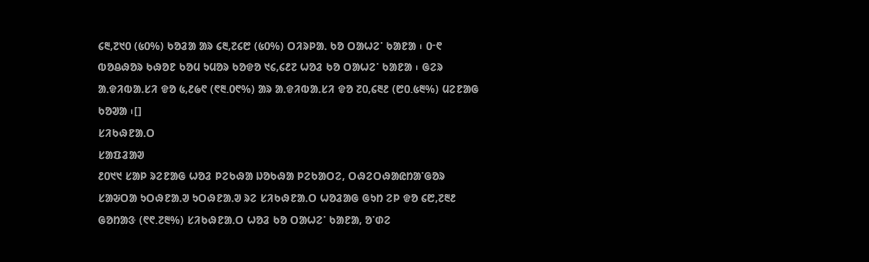᱔᱓,᱗᱑᱐ (᱕᱐%) ᱠᱚᱲᱟ ᱟᱨ ᱔᱓,᱗᱔᱘ (᱕᱐%) ᱛᱤᱨᱞᱟᱹ ᱠᱚ ᱛᱟᱦᱮᱸ ᱠᱟᱱᱟ ᱾ ᱐ᱼ᱖ ᱵᱚᱪᱷᱚᱨ ᱠᱷᱚᱱ ᱠᱚᱢ ᱩᱢᱚᱨ ᱠᱚᱫᱚ ᱑᱔,᱔᱒᱗ ᱦᱚᱲ ᱠᱚ ᱛᱟᱦᱮᱸ ᱠᱟᱱᱟ ᱾ ᱜᱮᱨ ᱟᱹᱫᱤᱵᱟᱹᱥᱤ ᱫᱚ ᱕,᱒᱙᱖ (᱖᱓.᱐᱖%) ᱟᱨ ᱟᱹᱫᱤᱵᱟᱹᱥᱤ ᱫᱚ ᱗᱐,᱔᱓᱒ (᱘᱐.᱕᱓%) ᱢᱮᱱᱟᱜ ᱠᱚᱣᱟ ᱾[]
ᱥᱤᱠᱷᱱᱟᱹᱛ
ᱥᱟᱯᱲᱟᱣ
᱒᱐᱑᱑ ᱥᱟᱞ ᱨᱮᱱᱟᱜ ᱦᱚᱲ ᱞᱮᱠᱷᱟ ᱡᱚᱠᱷᱟ ᱞᱮᱠᱟᱛᱮ, ᱛᱷᱮᱛᱷᱟᱭᱴᱟᱸᱜᱚᱨ ᱥᱟᱶᱛᱟ ᱩᱛᱷᱱᱟᱹᱣ ᱩᱛᱷᱱᱟᱹᱣ ᱨᱮ ᱥᱤᱠᱷᱱᱟᱹᱛ ᱦᱚᱲᱟᱜ ᱜᱩᱴ ᱮᱞ ᱫᱚ ᱔᱘,᱗᱓᱒ ᱜᱚᱴᱟᱝ (᱖᱖.᱗᱓%) ᱥᱤᱠᱷᱱᱟᱹᱛ ᱦᱚᱲ ᱠᱚ ᱛᱟᱦᱮᱸ ᱠᱟᱱᱟ, ᱚᱸᱰᱮ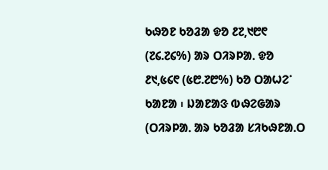ᱠᱷᱚᱱ ᱠᱚᱲᱟ ᱫᱚ ᱒᱗,᱑᱘᱖ (᱗᱔.᱗᱔%) ᱟᱨ ᱛᱤᱨᱞᱟᱹ ᱫᱚ ᱒᱑,᱕᱔᱖ (᱕᱘.᱗᱘%) ᱠᱚ ᱛᱟᱦᱮᱸ ᱠᱟᱱᱟ ᱾ ᱡᱟᱱᱟᱝ ᱵᱷᱮᱜᱟᱨ (ᱛᱤᱨᱞᱟᱹ ᱟᱨ ᱠᱚᱲᱟ ᱥᱤᱠᱷᱱᱟᱹᱛ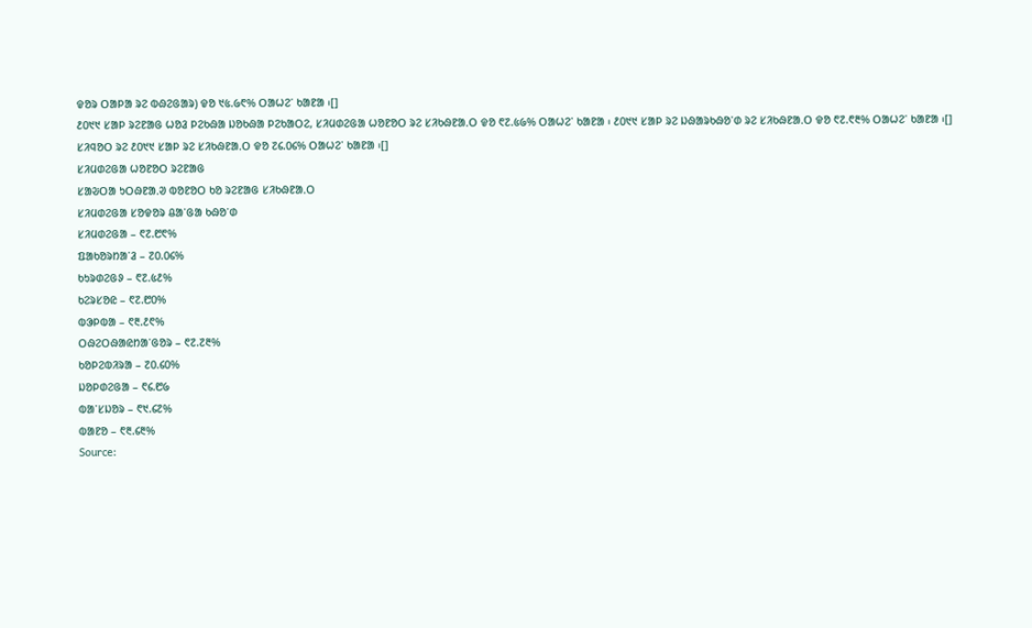ᱫᱚᱨ ᱛᱟᱞᱟ ᱨᱮ ᱵᱷᱮᱜᱟᱨ) ᱫᱚ ᱑᱕.᱙᱖% ᱛᱟᱦᱮᱸ ᱠᱟᱱᱟ ᱾[]
᱒᱐᱑᱑ ᱥᱟᱞ ᱨᱮᱱᱟᱜ ᱦᱚᱲ ᱞᱮᱠᱷᱟ ᱡᱚᱠᱷᱟ ᱞᱮᱠᱟᱛᱮ, ᱥᱤᱢᱰᱮᱜᱟ ᱦᱚᱱᱚᱛ ᱨᱮ ᱥᱤᱠᱷᱱᱟᱹᱛ ᱫᱚ ᱖᱗.᱕᱙% ᱛᱟᱦᱮᱸ ᱠᱟᱱᱟ ᱾ ᱒᱐᱑᱑ ᱥᱟᱞ ᱨᱮ ᱡᱷᱟᱨᱠᱷᱚᱸᱰ ᱨᱮ ᱥᱤᱠᱷᱱᱟᱹᱛ ᱫᱚ ᱖᱗.᱖᱓% ᱛᱟᱦᱮᱸ ᱠᱟᱱᱟ ᱾[] ᱥᱤᱧᱚᱛ ᱨᱮ ᱒᱐᱑᱑ ᱥᱟᱞ ᱨᱮ ᱥᱤᱠᱷᱱᱟᱹᱛ ᱫᱚ ᱗᱔.᱐᱔% ᱛᱟᱦᱮᱸ ᱠᱟᱱᱟ ᱾[]
ᱥᱤᱢᱰᱮᱜᱟ ᱦᱚᱱᱚᱛ ᱨᱮᱱᱟᱜ
ᱥᱟᱶᱛᱟ ᱩᱛᱷᱱᱟᱹᱣ ᱵᱚᱱᱚᱛ ᱠᱚ ᱨᱮᱱᱟᱜ ᱥᱤᱠᱷᱱᱟᱹᱛ
ᱥᱤᱢᱰᱮᱜᱟ ᱥᱚᱫᱚᱨ ᱪᱟᱸᱜᱟ ᱠᱷᱚᱸᱰ
ᱥᱤᱢᱰᱮᱜᱟ – ᱖᱗.᱘᱖%
ᱯᱟᱠᱚᱨᱴᱟᱸᱲ – ᱗᱐.᱐᱔%
ᱠᱩᱨᱰᱮᱜᱽ – ᱖᱗.᱕᱒%
ᱠᱮᱨᱥᱚᱭ – ᱖᱗.᱘᱐%
ᱵᱳᱞᱵᱟ – ᱖᱓.᱒᱖%
ᱛᱷᱮᱛᱷᱟᱭᱴᱟᱸᱜᱚᱨ – ᱖᱗.᱗᱓%
ᱠᱚᱞᱮᱵᱤᱨᱟ – ᱗᱐.᱔᱐%
ᱡᱚᱞᱰᱮᱜᱟ – ᱖᱔.᱘᱙
ᱵᱟᱸᱥᱡᱚᱨ – ᱖᱑.᱔᱗%
ᱵᱟᱱᱚ – ᱖᱓.᱔᱓%
Source: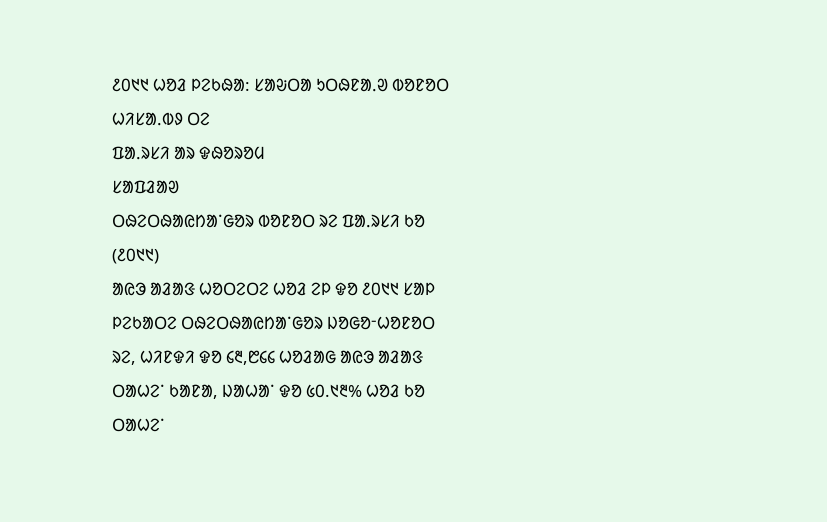᱒᱐᱑᱑ ᱦᱚᱲ ᱞᱮᱠᱷᱟ: ᱥᱟᱶᱛᱟ ᱩᱛᱷᱱᱟᱹᱣ ᱵᱚᱱᱚᱛ ᱦᱤᱥᱟᱹᱵᱽ ᱛᱮ
ᱯᱟᱹᱨᱥᱤ ᱟᱨ ᱫᱷᱚᱨᱚᱢ
ᱥᱟᱯᱲᱟᱣ
ᱛᱷᱮᱛᱷᱟᱭᱴᱟᱸᱜᱚᱨ ᱵᱚᱱᱚᱛ ᱨᱮ ᱯᱟᱹᱨᱥᱤ ᱠᱚ (᱒᱐᱑᱑)
ᱟᱭᱳ ᱟᱲᱟᱝ ᱦᱚᱛᱮᱛᱮ ᱦᱚᱲ ᱮᱞ ᱫᱚ ᱒᱐᱑᱑ ᱥᱟᱞ ᱞᱮᱠᱟᱛᱮ ᱛᱷᱮᱛᱷᱟᱭᱴᱟᱸᱜᱚᱨ ᱡᱚᱜᱚᱼᱦᱚᱱᱚᱛ ᱨᱮ, ᱦᱤᱱᱫᱤ ᱫᱚ ᱔᱓,᱘᱔᱔ ᱦᱚᱲᱟᱜ ᱟᱭᱳ ᱟᱲᱟᱝ ᱛᱟᱦᱮᱸ ᱠᱟᱱᱟ, ᱡᱟᱦᱟᱸ ᱫᱚ ᱕᱐.᱑᱓% ᱦᱚᱲ ᱠᱚ ᱛᱟᱦᱮᱸ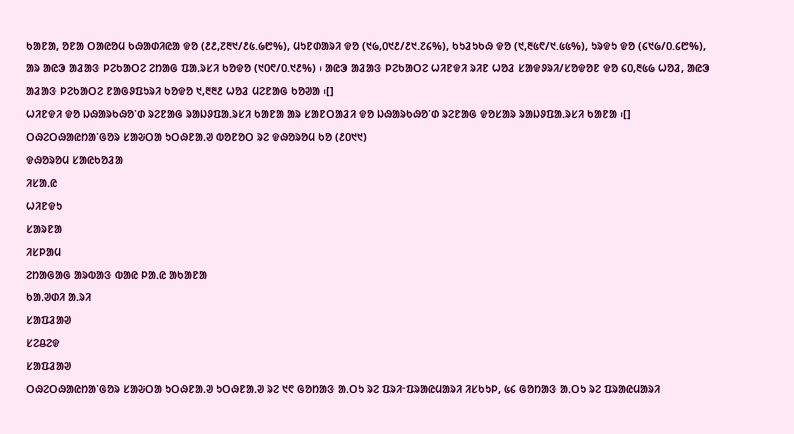ᱠᱟᱱᱟ, ᱚᱱᱟ ᱛᱟᱭᱚᱢ ᱠᱷᱟᱰᱤᱭᱟ ᱫᱚ (᱒᱒,᱗᱓᱑/᱒᱕.᱙᱘%), ᱢᱩᱱᱰᱟᱨᱤ ᱫᱚ (᱑᱙,᱐᱑᱒/᱒᱑.᱗᱔%), ᱠᱩᱲᱩᱠᱷ ᱫᱚ (᱑,᱓᱕᱖/᱑.᱕᱕%), ᱩᱨᱫᱩ ᱫᱚ (᱔᱑᱙/᱐.᱔᱘%), ᱟᱨ ᱟᱭᱳ ᱟᱲᱟᱝ ᱞᱮᱠᱟᱛᱮ ᱮᱴᱟᱜ ᱯᱟᱹᱨᱥᱤ ᱠᱚᱫᱚ (᱑᱐᱖/᱐.᱑᱒%) ᱾ ᱟᱭᱳ ᱟᱲᱟᱝ ᱞᱮᱠᱟᱛᱮ ᱦᱤᱱᱫᱤ ᱨᱤᱱ ᱦᱚᱲ ᱥᱟᱫᱽᱨᱤ/ᱥᱚᱫᱚᱱ ᱫᱚ ᱔᱐,᱓᱕᱙ ᱦᱚᱲ, ᱟᱭᱳ ᱟᱲᱟᱝ ᱞᱮᱠᱟᱛᱮ ᱱᱟᱜᱽᱯᱩᱨᱤ ᱠᱚᱫᱚ ᱑,᱓᱓᱒ ᱦᱚᱲ ᱢᱮᱱᱟᱜ ᱠᱚᱣᱟ ᱾[]
ᱦᱤᱱᱫᱤ ᱫᱚ ᱡᱷᱟᱨᱠᱷᱚᱸᱰ ᱨᱮᱱᱟᱜ ᱨᱟᱡᱽᱯᱟᱹᱨᱥᱤ ᱠᱟᱱᱟ ᱟᱨ ᱥᱟᱱᱛᱟᱲᱤ ᱫᱚ ᱡᱷᱟᱨᱠᱷᱚᱸᱰ ᱨᱮᱱᱟᱜ ᱫᱚᱥᱟᱨ ᱨᱟᱡᱽᱯᱟᱹᱨᱥᱤ ᱠᱟᱱᱟ ᱾[]
ᱛᱷᱮᱛᱷᱟᱭᱴᱟᱸᱜᱚᱨ ᱥᱟᱶᱛᱟ ᱩᱛᱷᱱᱟᱹᱣ ᱵᱚᱱᱚᱛ ᱨᱮ ᱫᱷᱚᱨᱚᱢ ᱠᱚ (᱒᱐᱑᱑)
ᱫᱷᱚᱨᱚᱢ ᱥᱟᱭᱠᱚᱲᱟ
ᱤᱥᱟᱹᱭ
ᱦᱤᱱᱫᱩ
ᱥᱟᱨᱱᱟ
ᱤᱥᱞᱟᱢ
ᱮᱴᱟᱜᱟᱜ ᱟᱨᱵᱟᱝ ᱵᱟᱭ ᱞᱟᱹᱭ ᱟᱠᱟᱱᱟ
ᱠᱟᱹᱣᱰᱤ ᱟᱹᱨᱤ
ᱥᱟᱯᱲᱟᱣ
ᱥᱮᱪᱮᱫ
ᱥᱟᱯᱲᱟᱣ
ᱛᱷᱮᱛᱷᱟᱭᱴᱟᱸᱜᱚᱨ ᱥᱟᱶᱛᱟ ᱩᱛᱷᱱᱟᱹᱣ ᱩᱛᱷᱱᱟᱹᱣ ᱨᱮ ᱑᱖ ᱜᱚᱴᱟᱝ ᱟᱹᱛᱩ ᱨᱮ ᱯᱨᱤᱼᱯᱨᱟᱭᱢᱟᱨᱤ ᱤᱥᱠᱩᱞ, ᱕᱔ ᱜᱚᱴᱟᱝ ᱟᱹᱛᱩ ᱨᱮ ᱯᱨᱟᱭᱢᱟᱨᱤ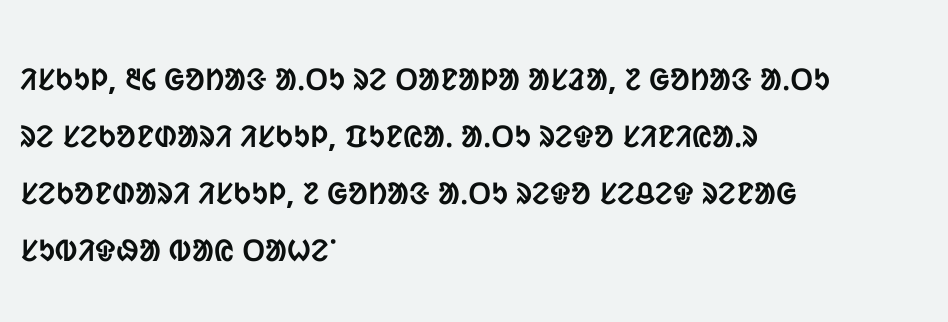ᱤᱥᱠᱩᱞ, ᱓᱔ ᱜᱚᱴᱟᱝ ᱟᱹᱛᱩ ᱨᱮ ᱛᱟᱱᱟᱞᱟ ᱟᱥᱲᱟ, ᱗ ᱜᱚᱴᱟᱝ ᱟᱹᱛᱩ ᱨᱮ ᱥᱮᱠᱚᱱᱰᱟᱨᱤ ᱤᱥᱠᱩᱞ, ᱯᱩᱱᱭᱟᱹ ᱟᱹᱛᱩ ᱨᱮᱫᱚ ᱥᱤᱱᱤᱭᱟᱹᱨ ᱥᱮᱠᱚᱱᱰᱟᱨᱤ ᱤᱥᱠᱩᱞ, ᱗ ᱜᱚᱴᱟᱝ ᱟᱹᱛᱩ ᱨᱮᱫᱚ ᱥᱮᱪᱮᱫ ᱨᱮᱱᱟᱜ ᱥᱩᱵᱤᱫᱷᱟ ᱵᱟᱭ ᱛᱟᱦᱮᱸ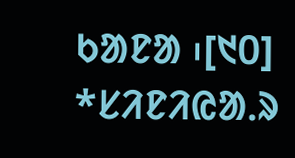ᱠᱟᱱᱟ ᱾[᱑᱐]
*ᱥᱤᱱᱤᱭᱟᱹᱨ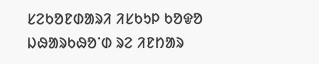ᱥᱮᱠᱚᱱᱰᱟᱨᱤ ᱤᱥᱠᱩᱞ ᱠᱚᱫᱚ ᱡᱷᱟᱨᱠᱷᱚᱸᱰ ᱨᱮ ᱤᱱᱴᱟᱨ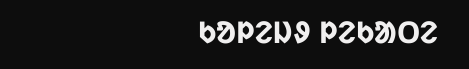ᱠᱚᱞᱮᱡᱽ ᱞᱮᱠᱟᱛᱮ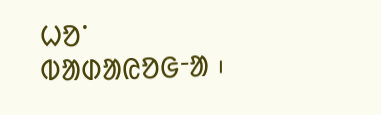ᱦᱚᱸ ᱵᱟᱰᱟᱭᱚᱜᱼᱟ ᱾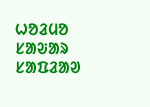ᱦᱚᱲᱢᱚ ᱥᱟᱶᱟᱨ
ᱥᱟᱯᱲᱟᱣ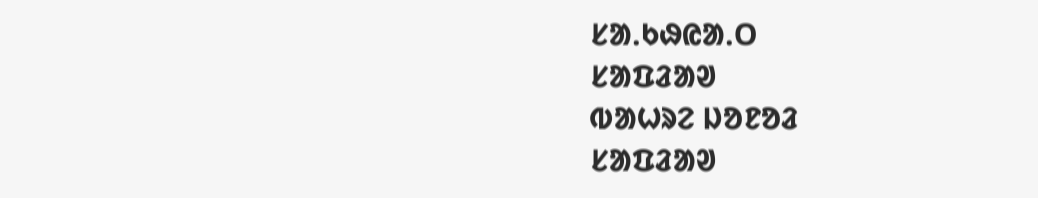ᱥᱟᱹᱠᱷᱭᱟᱹᱛ
ᱥᱟᱯᱲᱟᱣ
ᱵᱟᱦᱨᱮ ᱡᱚᱱᱚᱲ
ᱥᱟᱯᱲᱟᱣ